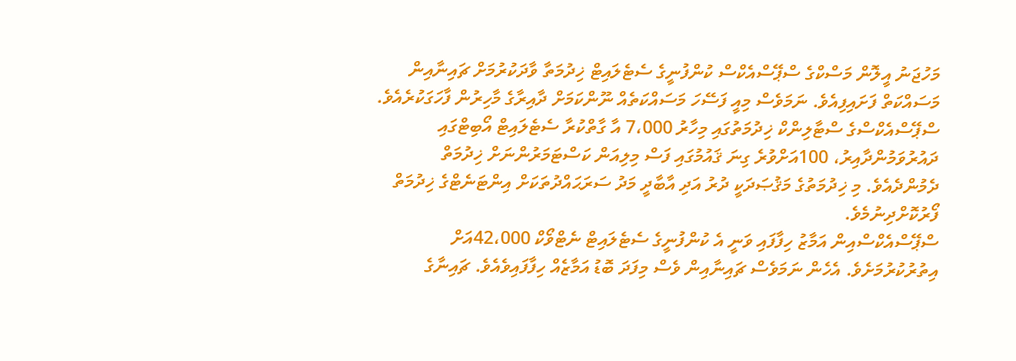މަހުޖަނު އީލޮން މަސްކްގެ ސްޕޭސްއެކްސް ކުންފުނީގެ ސެޓެލައިޓް ޚިދުމަތާ ވާދަކުރުމަށް ޗައިނާއިން މަސައްކަތް ފަށައިފިއެވެ. ނަމަވެސް މިއީ ފަސޭހަ މަސައްކަތެއް ނޫންކަމަށް ދާއިރާގެ މާހިރުން ފާހަގަކުރެއެވެ.
ސްޕޭސްއެކްސްގެ ސްޓާލިންކް ޚިދުމަތުގައި މިހާރު 7،000 އާ ގާތްކުރާ ސެޓެލައިޓް އޯބިޓްގައި ދައުރުވަމުންދާއިރު، 100އަށްވުރެ ގިނަ ޤައުމުގައި ފަސް މިލިއަން ކަސްޓަމަރުންނަށް ޚިދުމަތް ދެމުންދެއެވެ. މި ޚިދުމަތުގެ މަޤުޞަދަކީ ދުރު އަދި އާބާދީ މަދު ސަރަޙައްދުތަކަށް އިންޓަނެޓްގެ ޚިދުމަތް ފޯރުކޮށްދިނުމެވެ.
ސްޕޭސްއެކްސްއިން އަމާޒު ހިފާފައި ވަނީ އެ ކުންފުނީގެ ސެޓެލައިޓް ނެޓްވޯކް 42،000އަށް އިތުރުކުރުމަށެވެ. އެހެން ނަމަވެސް ޗައިނާއިން ވެސް މިފަދަ ބޮޑު އަމާޒެއް ހިފާފައިވެއެވެ. ޗައިނާގެ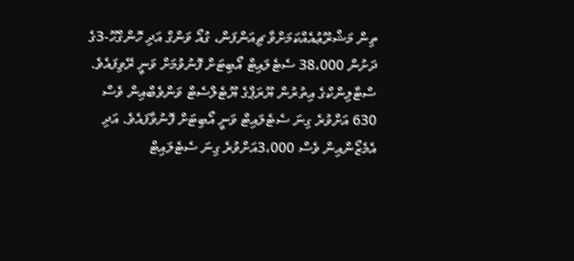ތިން މަޝްރޫޢުއެއްކަމަށްވާ ޗިއަންފަން، ގުއޯ ވަންގް އަދި ހޮންގްހޫ-3ގެ ދަށުން 38،000 ސެޓެލައިޓް އޯބިޓަށް ފޮނުވުމަށް ވަނީ ރޭވިފައެވެ.
ސްޓާލިންކްގެ އިތުރުން ޔޫރަޕްގެ ޔޫޓެލްސެޓް ވަންވެބްއިން ވެސް 630 އަށްވުރެ ގިނަ ސެޓެލައިޓް ވަނީ އޯބިޓަށް ފޮނުވާފައެވެ. އަދި އެމެޒޯންއިން ވެސް 3،000އަށްވުރެ ގިނަ ސެޓެލައިޓް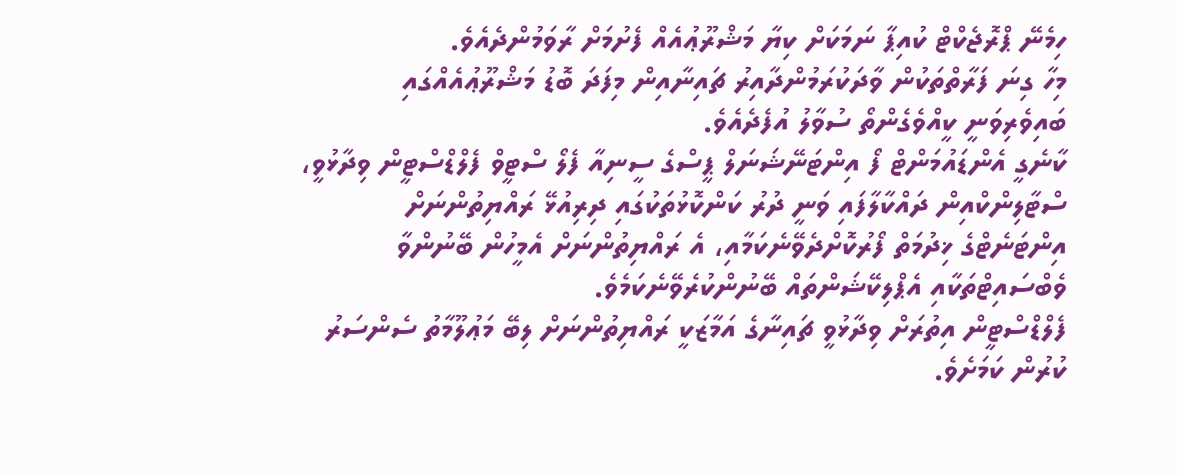ހިމެނޭ ޕްރޮޖެކްޓް ކުއިޕާ ނަމަކަށް ކިޔާ މަޝްރޫޢުއެއް ފެށުމަށް ރާވަމުންދެއެވެ.
މިހާ ގިނަ ފަރާތްތަކުން ވާދަކުރަމުންދާއިރު ޗައިނާއިން މިފަދަ ބޮޑު މަޝްރޫޢުއެއްގައި ބައިވެރިވަނީ ކީއްވެގެންތޯ ސުވާލު އުފެދެއެވެ.
ކާނެގީ އެންޑައުމަންޓް ފޯ އިންޓަނޭޝަނަލް ޕީސްގެ ސީނިއާ ފެލޯ ސްޓީވް ފެލްޑްސްޓީން ވިދާޅުވީ، ސްޓާލިންކްއިން ދައްކާލާފައި ވަނީ ދުރު ކަންކޮޅުތަކުގައި ދިރިއުޅޭ ރައްޔިތުންނަށް އިންޓަނެޓްގެ ޚިދުމަތް ފޯރުކޮށްދެވޭނެކަމާއި، އެ ރައްޔިތުންނަށް އެމީހުން ބޭނުންވާ ވެބްސައިޓްތަކާއި އެޕްލިކޭޝަންތައް ބޭނުންކުރެވޭނެކަމެވެ.
ފެލްޑްސްޓީން އިތުރަށް ވިދާޅުވީ ޗައިނާގެ އަމާޒަކީ ރައްޔިތުންނަށް ލިބޭ މަޢުލޫމާތު ސެންސަރު ކުރުން ކަމަށެވެ.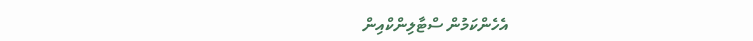އެހެންކަމުން ސްޓާލިންކްއިން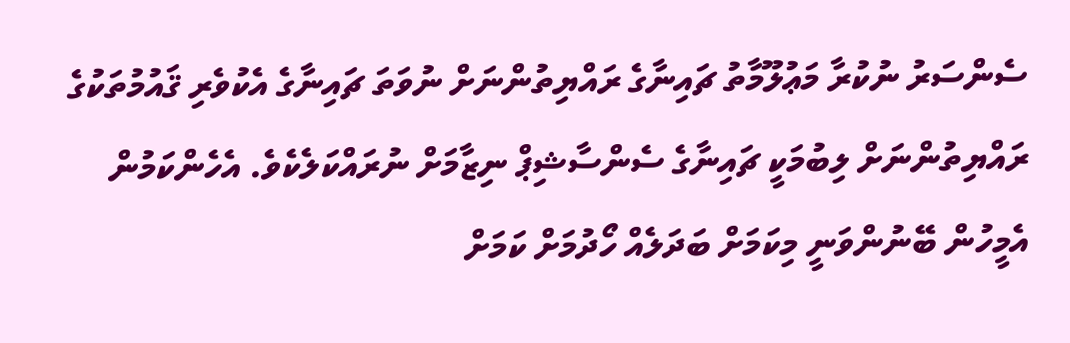ސެންސަރު ނުކުރާ މަޢުލޫމާތު ޗައިނާގެ ރައްޔިތުންނަށް ނުވަތަ ޗައިނާގެ އެކުވެރި ޤައުމުތަކުގެ ރައްޔިތުންނަށް ލިބުމަކީ ޗައިނާގެ ސެންސާޝިޕް ނިޒާމަށް ނުރައްކަލެކެވެ. އެހެންކަމުން އެމީހުން ބޭނުންވަނީ މިކަމަށް ބަދަލެއް ހޯދުމަށް ކަމަށް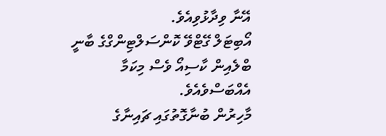އޭނާ ވިދާޅުވިއެވެ.
އޯބިޓަލް ގޭޓްވޭ ކޮންސަލްޓިންގްގެ ބާނީ ބްލެއިން ކާސިއޯ ވެސް މިކަމާ އެއްބަސްވެއެވެ.
މާހިރުން ބުނާގޮތުގައި ޗައިނާގެ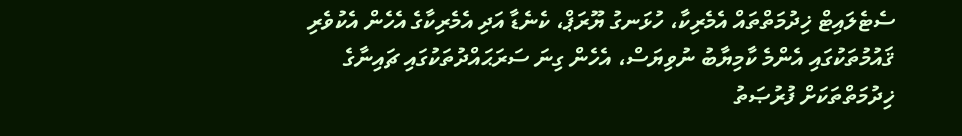ސެޓެލައިޓް ޚިދުމަތްތައް އެމެރިކާ، ހުޅަނގު ޔޫރަޕް، ކެނެޑާ އަދި އެމެރިކާގެ އެހެން އެކުވެރި ޤައުމުތަކުގައި އެންމެ ކާމިޔާބު ނުވިޔަސް، އެހެން ގިނަ ސަރަޙައްދުތަކުގައި ޗައިނާގެ ޚިދުމަތްތަކަށް ފުރުޞަތު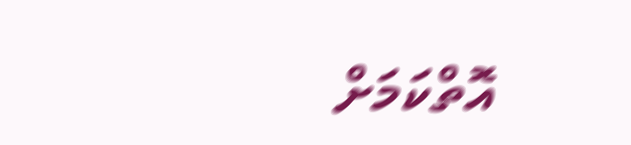އޮތްކަމަށް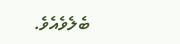ބެލެވެއެވެ.